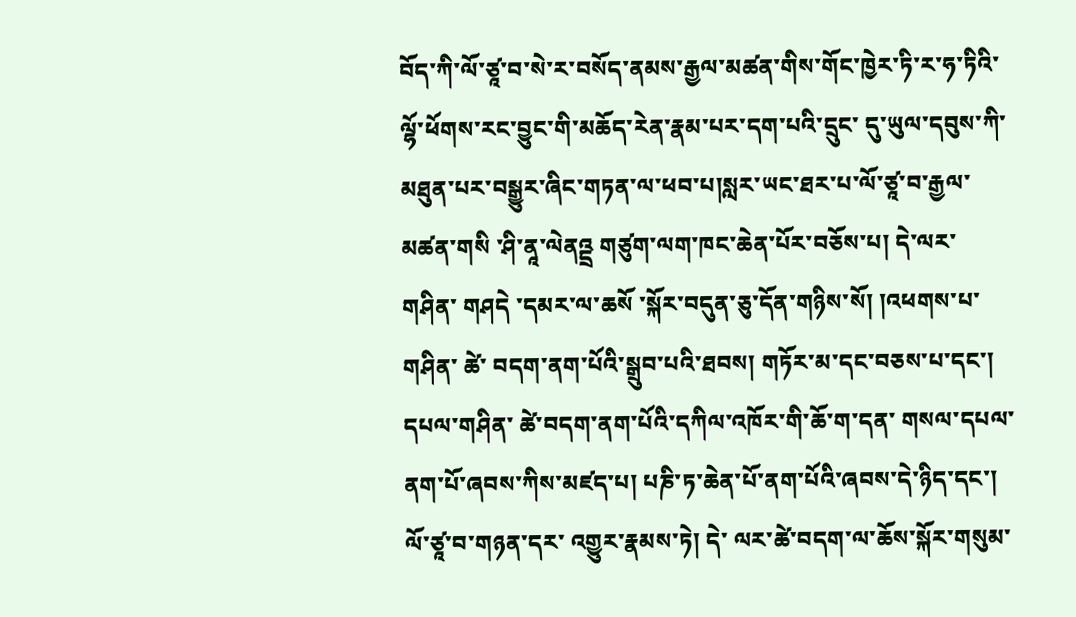བོད་ཀི་ལོ་ཙཱ་བ་སེ་ར་བསོད་ནམས་རྒྱལ་མཚན་གིས་གོང་ཁྱེར་ཏི་ར་ཧ་ཏིའི་ལྷོ་ཕོགས་རང་བྱུང་གི་མཆོད་རེན་རྣམ་པར་དག་པའི་དྲུང་ དུ་ཡུལ་དབུས་ཀི་མཐུན་པར་བསྒྱུར་ཞིང་གཏན་ལ་ཕབ་པ།སླར་ཡང་ཐར་པ་ལོ་ཙཱ་བ་རྒྱལ་མཚན་གསི ་ཤི་ནཱ་ལེནའྡྲ གཙུག་ལག་ཁང་ཆེན་པོར་བཅོས་པ། དེ་ལར་གཤིན་ གཤདེ ་དམར་ལ་ཆསོ ་སྐོར་བདུན་ཅུ་དོན་གཉིས་སོ། །འཕགས་པ་གཤིན་ ཚེ་ བདག་ནག་པོའི་སྒྲུབ་པའི་ཐབས། གཏོར་མ་དང་བཅས་པ་དང་། དཔལ་གཤིན་ ཚེ་བདག་ནག་པོའི་དཀིལ་འཁོར་གི་ཆོ་ག་དན་ གསལ་དཔལ་ནག་པོ་ཞབས་ཀིས་མཛད་པ། པཎི་ཏ་ཆེན་པོ་ནག་པོའི་ཞབས་དེ་ཉིད་དང་། ལོ་ཙཱ་བ་གཉན་དར་ འགྱུར་རྣམས་ཏེ། དེ་ ལར་ཚེ་བདག་ལ་ཆོས་སྐོར་གསུམ་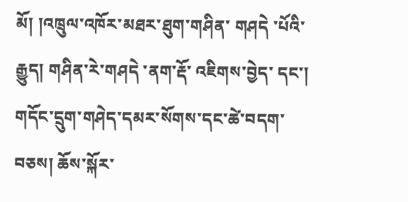མོ། །འཁྲུལ་འཁོར་མཐར་ཐུག་གཤིན་ གཤདེ ་པོའི་རྒྱུད། གཤིན་རེ་གཤདེ ་ནག་རྡོ་ འཇིགས་བྱེད་ དང་། གདོང་དྲུག་གཤེད་དམར་སོགས་དང་ཚེ་བདག་བཅས། ཆོས་སྐོར་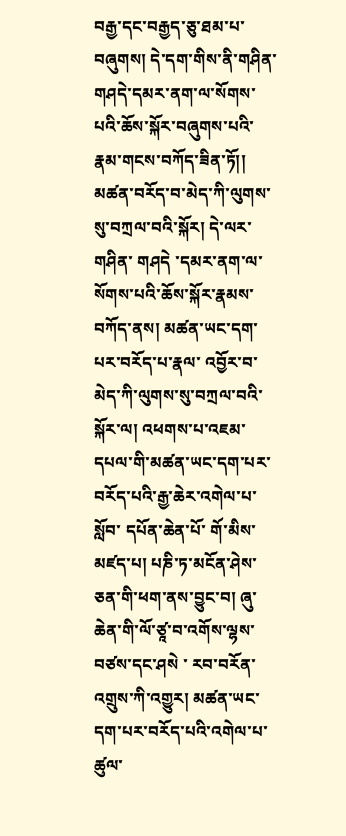བརྒྱ་དང་བརྒྱད་ཅུ་ཐམ་པ་བཞུགས། དེ་དག་གིས་ནི་གཤིན་ གཤདེ་དམར་ནག་ལ་སོགས་པའི་ཆོས་སྐོར་བཞུགས་པའི་རྣམ་གངས་བཀོད་ཟིན་ཏོ།། མཚན་བརོད་བ་མེད་ཀི་ལུགས་སུ་བཀྲལ་བའི་སྐོར། དེ་ལར་གཤིན་ གཤདེ ་དམར་ནག་ལ་སོགས་པའི་ཆོས་སྐོར་རྣམས་བཀོད་ནས། མཚན་ཡང་དག་པར་བརོད་པ་རྣལ་ འབྱོར་བ་མེད་ཀི་ལུགས་སུ་བཀྲལ་བའི་སྐོར་ལ། འཕགས་པ་འཇམ་དཔལ་གི་མཚན་ཡང་དག་པར་བརོད་པའི་རྒྱ་ཆེར་འགེལ་པ་སློབ་ དཔོན་ཆེན་པོ་ གོ་མིས་མཛད་པ། པཎི་ཏ་མངོན་ཤེས་ཅན་གི་ཕག་ནས་བྱུང་བ། ཞུ་ཆེན་གི་ལོ་ཙཱ་བ་འགོས་ལྷས་བཙས་དང་ཤསེ ་ རབ་བརོན་འགྲུས་ཀི་འགྱུར། མཚན་ཡང་དག་པར་བརོད་པའི་འགེལ་པ་ཚུལ་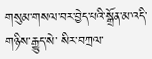གསུམ་གསལ་བར་བྱེད་པའི་སྒྲོན་མ་འདི་གཉིས་རྒྱུད་སེ་ སིར་བཀྲལ་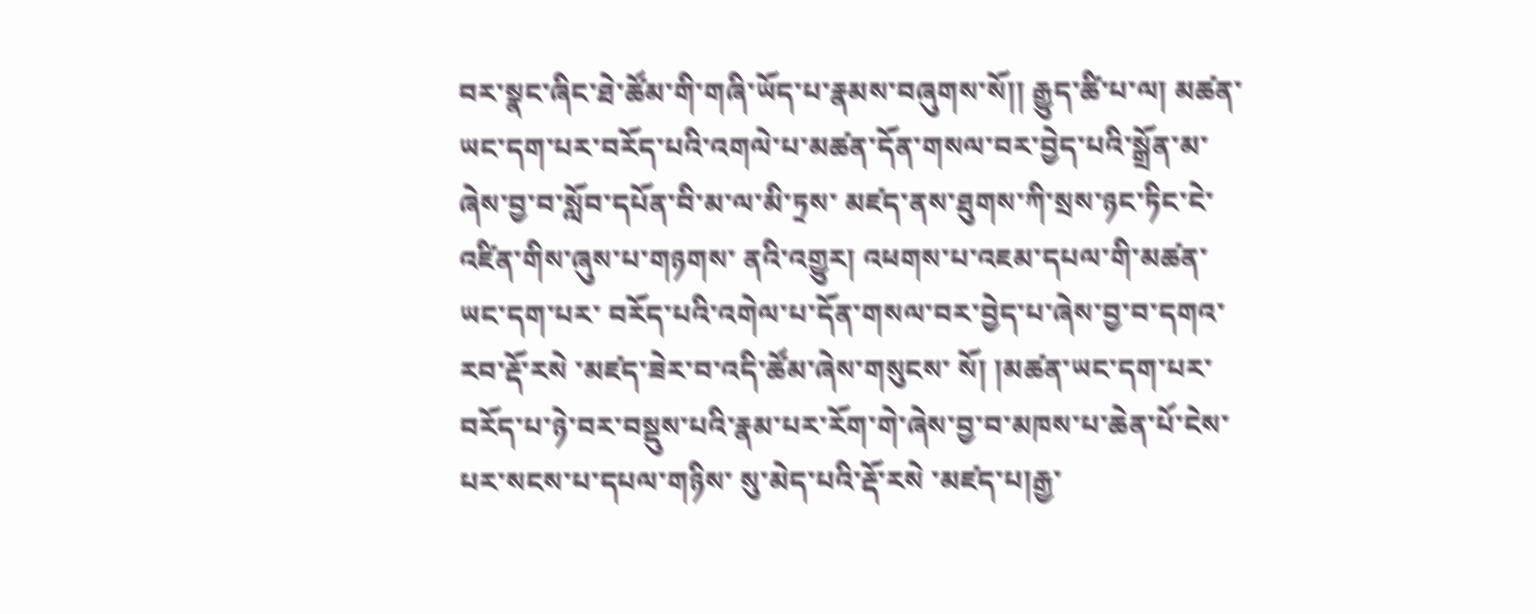བར་སྣང་ཞིང་ཐེ་ཚོམ་གི་གཞི་ཡོད་པ་རྣམས་བཞུགས་སོ།། རྒྱུད་ཚི་པ་ལ། མཚན་ཡང་དག་པར་བརོད་པའི་འགལེ་པ་མཚན་དོན་གསལ་བར་བྱེད་པའི་སྒྲོན་མ་ཞེས་བྱ་བ་སློབ་དཔོན་བི་མ་ལ་མི་ཏྲས་ མཛད་ནས་ཐུགས་ཀི་སྲས་ཉང་ཏིང་ངེ་འཛིན་གིས་ཞུས་པ་གཉགས་ ནའི་འགྱུར། འཕགས་པ་འཇམ་དཔལ་གི་མཚན་ཡང་དག་པར་ བརོད་པའི་འགེལ་པ་དོན་གསལ་བར་བྱེད་པ་ཞེས་བྱ་བ་དགའ་རབ་རྡོ་རསེ ་མཛད་ཟེར་བ་འདི་ཚོམ་ཞེས་གསུངས་ སོ། །མཚན་ཡང་དག་པར་བརོད་པ་ཉེ་བར་བསྡུས་པའི་རྣམ་པར་རོག་གེ་ཞེས་བྱ་བ་མཁས་པ་ཆེན་པོ་ངེས་པར་སངས་པ་དཔལ་གཉིས་ སུ་མེད་པའི་རྡོ་རསེ ་མཛད་པ།རྒྱ་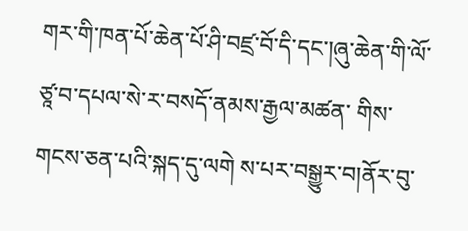གར་གི་ཁན་པོ་ཆེན་པོ་ཤི་བཛྲ་བོ་དི་དང་།ཞུ་ཆེན་གི་ལོ་ཙཱ་བ་དཔལ་སེ་ར་བསདོ་ནམས་རྒྱལ་མཚན་ གིས་གངས་ཅན་པའི་སྐད་དུ་ལགེ ས་པར་བསྒྱུར་བ།ནོར་བུ་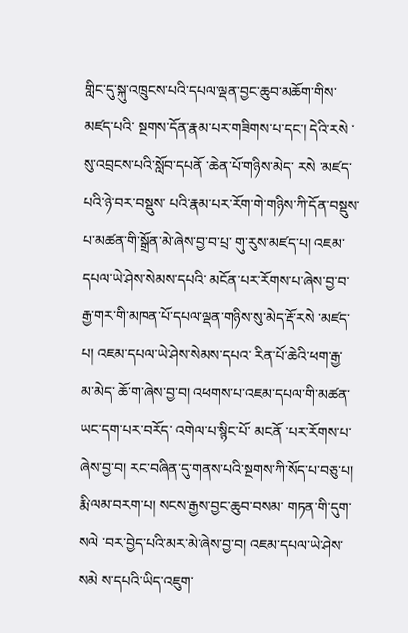གླིང་དུ་སྐུ་འཁྲུངས་པའི་དཔལ་ལྡན་བྱང་ཆུབ་མཆོག་གིས་མཛད་པའི་ སྔགས་དོན་རྣམ་པར་གཟིགས་པ་དང་། དེའི་རསེ ་སུ་འབྲངས་པའི་སློབ་དཔནོ ་ཆེན་པོ་གཉིས་མེད་ རསེ ་མཛད་པའི་ཉེ་བར་བསྡུས་ པའི་རྣམ་པར་རོག་གེ་གཉིས་ཀི་དོན་བསྡུས་པ་མཚན་གི་སྒྲོན་མེ་ཞེས་བྱ་བ་པྲ་ གུ་རུས་མཛད་པ། འཇམ་དཔལ་ཡེ་ཤེས་སེམས་དཔའི་ མངོན་པར་རོགས་པ་ཞེས་བྱ་བ་རྒྱ་གར་གི་མཁན་པོ་དཔལ་ལྡན་གཉིས་སུ་མེད་རྡོ་རསེ ་མཛད་པ། འཇམ་དཔལ་ཡེ་ཤེས་སེམས་དཔའ་ རིན་པོ་ཆེའི་ཕག་རྒྱ་ མ་མེད་ ཆོ་ག་ཞེས་བྱ་བ། འཕགས་པ་འཇམ་དཔལ་གི་མཚན་ཡང་དག་པར་བརོད་ འགེལ་པ་སྙིང་པོ་ མངནོ ་པར་རོགས་པ་ཞེས་བྱ་བ། རང་བཞིན་དུ་གནས་པའི་སྔགས་ཀི་སོད་པ་བཅུ་པ། རྨི་ལམ་བརག་པ། སངས་རྒྱས་བྱང་ཆུབ་བསམ་ གཏན་གི་དུག་སལེ ་བར་བྱེད་པའི་མར་མེ་ཞེས་བྱ་བ། འཇམ་དཔལ་ཡེ་ཤེས་སམེ ས་དཔའི་ཡིད་འཇུག་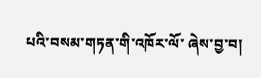པའི་བསམ་གཏན་གི་འཁོར་ལོ་ ཞེས་བྱ་བ།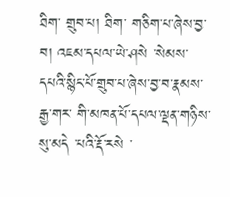ཐིག་ གྲུབ་པ། ཐིག་ གཅིག་པ་ཞེས་བྱ་བ། འཇམ་དཔལ་ཡེ་ཤསེ ་སེམས་དཔའི་སྙིང་པོ་གྲུབ་པ་ཞེས་བྱ་བ་རྣམས་རྒྱ་གར་ གི་མཁན་པོ་དཔལ་ལྡན་གཉིས་སུ་མདེ ་པའི་རྡོ་རསེ ་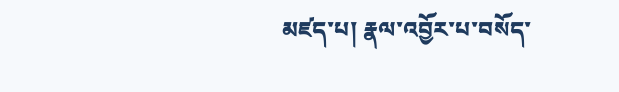མཛད་པ། རྣལ་འབྱོར་པ་བསོད་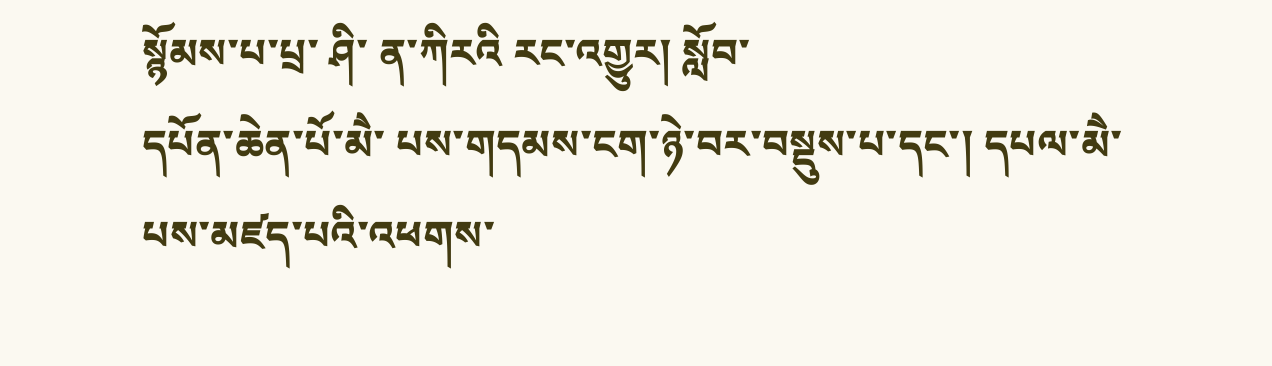སྙོམས་པ་པྲ་ ཤི་ ན་ཀིརའི རང་འགྱུར། སློབ་
དཔོན་ཆེན་པོ་མཻ་ པས་གདམས་ངག་ཉེ་བར་བསྡུས་པ་དང་། དཔལ་མཻ་ པས་མཛད་པའི་འཕགས་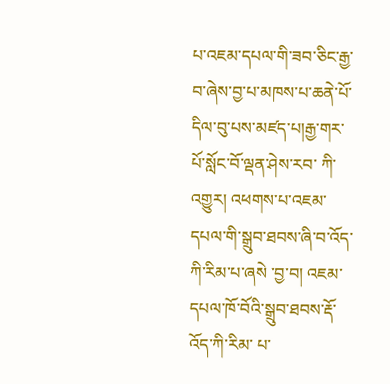པ་འཇམ་དཔལ་གི་ཟབ་ཅིང་རྒྱ་ བ་ཞེས་བྱ་པ་མཁས་པ་ཆནེ་པོ་དིལ་བུ་པས་མཛད་པ།རྒྱ་གར་པོ་སློང་བོ་ལྡན་ཤེས་རབ་ ཀི་འགྱུར། འཕགས་པ་འཇམ་དཔལ་གི་སྒྲུབ་ཐབས་ཞི་བ་འོད་ཀི་རིམ་པ་ཞསེ ་བྱ་བ། འཇམ་དཔལ་ཁོ་བོའི་སྒྲུབ་ཐབས་རྡོ་ འོད་ཀི་རིམ་ པ་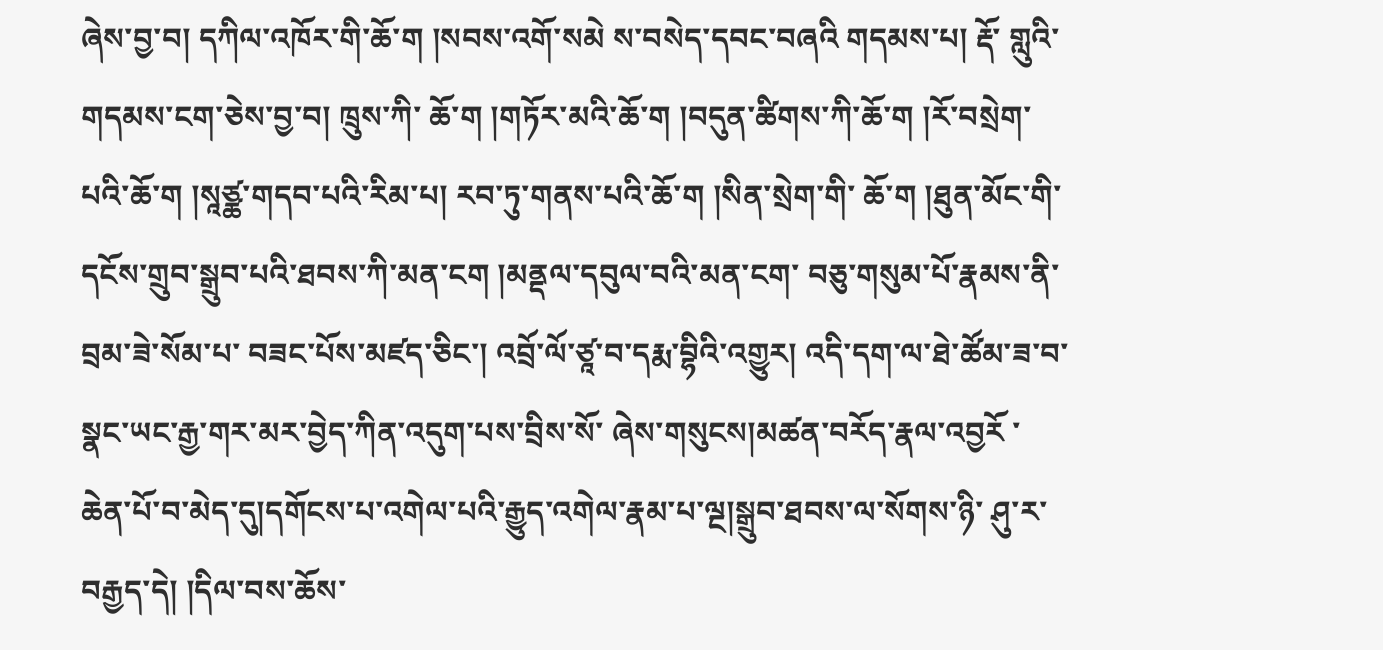ཞེས་བྱ་བ། དཀིལ་འཁོར་གི་ཆོ་ག །སབས་འགོ་སམེ ས་བསེད་དབང་བཞའི གདམས་པ། རྡོ་ གླུའི་གདམས་ངག་ཅེས་བྱ་བ། ཁྲུས་ཀི་ ཆོ་ག །གཏོར་མའི་ཆོ་ག །བདུན་ཚིགས་ཀི་ཆོ་ག །རོ་བསྲེག་པའི་ཆོ་ག །སཱཙྪ་གདབ་པའི་རིམ་པ། རབ་ཏུ་གནས་པའི་ཆོ་ག །སིན་སྲེག་གི་ ཆོ་ག །ཐུན་མོང་གི་དངོས་གྲུབ་སྒྲུབ་པའི་ཐབས་ཀི་མན་ངག །མནྡལ་དབུལ་བའི་མན་ངག་ བཅུ་གསུམ་པོ་རྣམས་ནི་བྲམ་ཟེ་སོམ་པ་ བཟང་པོས་མཛད་ཅིང་། འབྲོ་ལོ་ཙཱ་བ་དརྨ་བྷིའི་འགྱུར། འདི་དག་ལ་ཐེ་ཚོམ་ཟ་བ་སྣང་ཡང་རྒྱ་གར་མར་བྱེད་ཀིན་འདུག་པས་བྲིས་སོ་ ཞེས་གསུངས།མཚན་བརོད་རྣལ་འབྱརོ ་ཆེན་པོ་བ་མེད་དུ།དགོངས་པ་འགེལ་པའི་རྒྱུད་འགེལ་རྣམ་པ་ལྔ།སྒྲུབ་ཐབས་ལ་སོགས་ཉི་ ཤུ་ར་བརྒྱད་དེ། །དིལ་བས་ཆོས་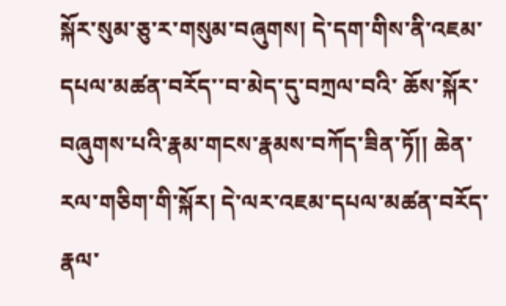སྐོར་སུམ་ཅུ་ར་གསུམ་བཞུགས། དེ་དག་གིས་ནི་འཇམ་དཔལ་མཚན་བརོད་་བ་མེད་དུ་བཀྲལ་བའི་ ཆོས་སྐོར་བཞུགས་པའི་རྣམ་གངས་རྣམས་བཀོད་ཟིན་ཏོ།། ཆེན་རལ་གཅིག་གི་སྐོར། དེ་ལར་འཇམ་དཔལ་མཚན་བརོད་རྣལ་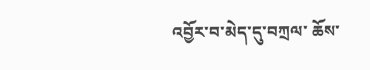འབྱོར་བ་མེད་དུ་བཀྲལ་ ཆོས་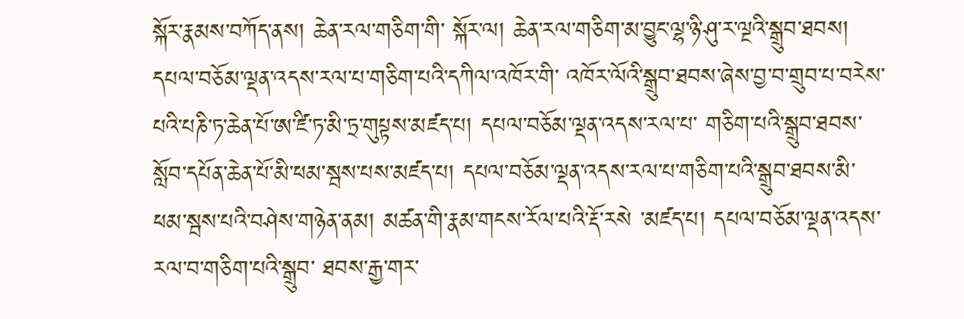སྐོར་རྣམས་བཀོད་ནས། ཆེན་རལ་གཅིག་གི་ སྐོར་ལ། ཆེན་རལ་གཅིག་མ་བྱུང་ལྷ་ཉི་ཤུ་ར་ལྔའི་སྒྲུབ་ཐབས། དཔལ་བཅོམ་ལྡན་འདས་རལ་པ་གཅིག་པའི་དཀིལ་འཁོར་གི་ འཁོར་ལོའི་སྒྲུབ་ཐབས་ཞེས་བྱ་བ་གྲུབ་པ་བརེས་པའི་པཎི་ཏ་ཆེན་པོ་ཨ་ཛི་ཏ་མི་ཏྲ་གུཔྟས་མཛད་པ། དཔལ་བཅོམ་ལྡན་འདས་རལ་པ་ གཅིག་པའི་སྒྲུབ་ཐབས་སློབ་དཔོན་ཆེན་པོ་མི་ཕམ་སྦས་པས་མཛད་པ། དཔལ་བཅོམ་ལྡན་འདས་རལ་པ་གཅིག་པའི་སྒྲུབ་ཐབས་མི་ ཕམ་སྦས་པའི་བཤེས་གཉེན་ནམ། མཚན་གི་རྣམ་གངས་རོལ་པའི་རྡོ་རསེ ་མཛད་པ། དཔལ་བཅོམ་ལྡན་འདས་རལ་བ་གཅིག་པའི་སྒྲུབ་ ཐབས་རྒྱ་གར་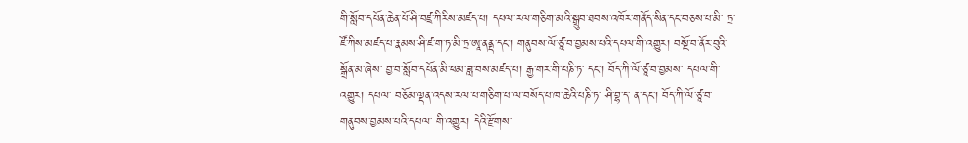གི་སློབ་དཔོན་ཆེན་པོ་ཤི་བཛྲ་ཀིརིས་མཛད་པ། དཔལ་རལ་གཅིག་མའི་སྒྲུབ་ཐབས་འཁོར་གནོད་སིན་དང་བཅས་པ་མི་ ཏྲ་ཛོ་ཀིས་མཛད་པ་རྣམས་ཤི་ཛ་ག་ཏ་མི་ཏྲ་ཨཱ་ནནྡ་དང་། གནུབས་ལོ་ཙཱ་བ་བྱམས་པའི་དཔལ་གི་འགྱུར། བསྔོ་བ་ནོར་བུའི་སྒྲོན་མ་ཞེས་ བྱ་བ་སློབ་དཔོན་མི་ཕམ་ཟླ་བས་མཛད་པ། རྒྱ་གར་གི་པཎི་ཏ་ དང་། བོད་ཀི་ལོ་ཙཱ་བ་བྱམས་ དཔལ་གི་འགྱུར། དཔལ་ བཅོམ་ལྡན་འདས་རལ་པ་གཅིག་པ་ལ་བསོད་པ་ཁ་ཆེའི་པཎི་ཏ་ ཤི་བྷ་ད་ ན་དང་། བོད་ཀི་ལོ་ཙཱ་བ་གནུབས་བྱམས་པའི་དཔལ་ གི་འགྱུར། དེའི་རྫོགས་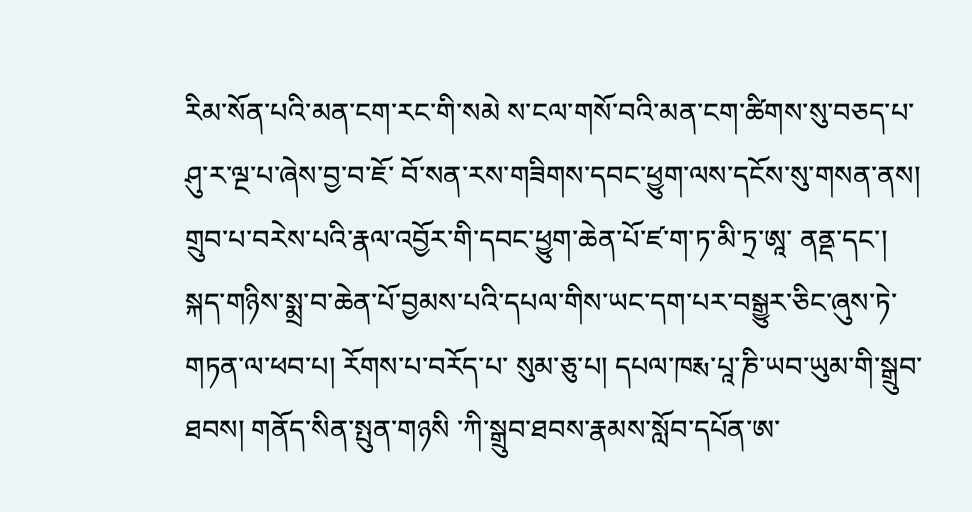རིམ་སོན་པའི་མན་ངག་རང་གི་སམེ ས་ངལ་གསོ་བའི་མན་ངག་ཚིགས་སུ་བཅད་པ་ ཤུ་ར་ལྔ་པ་ཞེས་བྱ་བ་ཇོ་ བོ་སན་རས་གཟིགས་དབང་ཕྱུག་ལས་དངོས་སུ་གསན་ནས། གྲུབ་པ་བརེས་པའི་རྣལ་འབྱོར་གི་དབང་ཕྱུག་ཆེན་པོ་ཛ་ག་ཏ་མི་ཏྲ་ཨཱ་ ནནྡ་དང་། སྐད་གཉིས་སྨྲ་བ་ཆེན་པོ་བྱམས་པའི་དཔལ་གིས་ཡང་དག་པར་བསྒྱུར་ཅིང་ཞུས་ཏེ་གཏན་ལ་ཕབ་པ། རོགས་པ་བརོད་པ་ སུམ་ཅུ་པ། དཔལ་ཁརྶ་པཱ་ཎི་ཡབ་ཡུམ་གི་སྒྲུབ་ཐབས། གནོད་སིན་སྤུན་གཉསི ་ཀི་སྒྲུབ་ཐབས་རྣམས་སློབ་དཔོན་ཨ་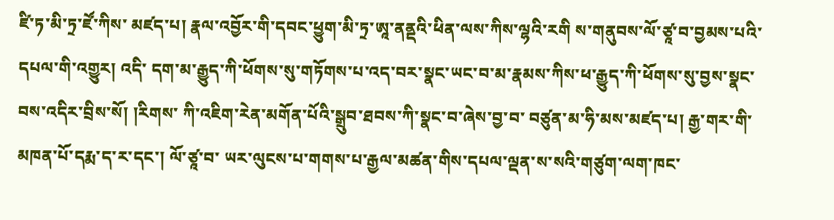ཛི་ཏ་མི་ཏྲ་ཛོ་ཀིས་ མཛད་པ། རྣལ་འབྱོར་གི་དབང་ཕྱུག་མི་ཏྲ་ཨཱ་ནནྡའི་ཕིན་ལས་ཀིས་ལྷའི་རགི ས་གནུབས་ལོ་ཙཱ་བ་བྱམས་པའི་དཔལ་གི་འགྱུར། འདི་ དག་མ་རྒྱུད་ཀི་ཕོགས་སུ་གཏོགས་པ་འད་བར་སྣང་ཡང་བ་མ་རྣམས་ཀིས་ཕ་རྒྱུད་ཀི་ཕོགས་སུ་བྱས་སྣང་བས་འདིར་བྲིས་སོ། །རིགས་ ཀི་འཇིག་རེན་མགོན་པོའི་སྒྲུབ་ཐབས་ཀི་སྣང་བ་ཞེས་བྱ་བ་ བཙུན་མ་ཧི་མས་མཛད་པ། རྒྱ་གར་གི་མཁན་པོ་དརྨ་ད་ར་དང་། ལོ་ཙཱ་བ་ ཡར་ལུངས་པ་གགས་པ་རྒྱལ་མཚན་གིས་དཔལ་ལྡན་ས་སའི་གཙུག་ལག་ཁང་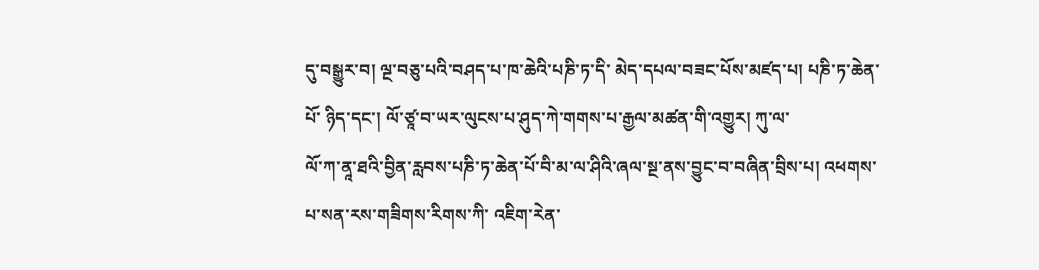དུ་བསྒྱུར་བ། ལྔ་བཅུ་པའི་བཤད་པ་ཁ་ཆེའི་པཎི་ཏ་དི་ མེད་དཔལ་བཟང་པོས་མཛད་པ། པཎི་ཏ་ཆེན་པོ་ ཉིད་དང་། ལོ་ཙཱ་བ་ཡར་ལུངས་པ་ཤུད་ཀེ་གགས་པ་རྒྱལ་མཚན་གི་འགྱུར། ཀུ་ལ་
ལོ་ཀ་ནཱ་ཐའི་བྱིན་རླབས་པཎི་ཏ་ཆེན་པོ་བི་མ་ལ་ཤིའི་ཞལ་སྔ་ནས་བྱུང་བ་བཞིན་བྲིས་པ། འཕགས་པ་སན་རས་གཟིགས་རིགས་ཀི་ འཇིག་རེན་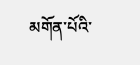མགོན་པོའི་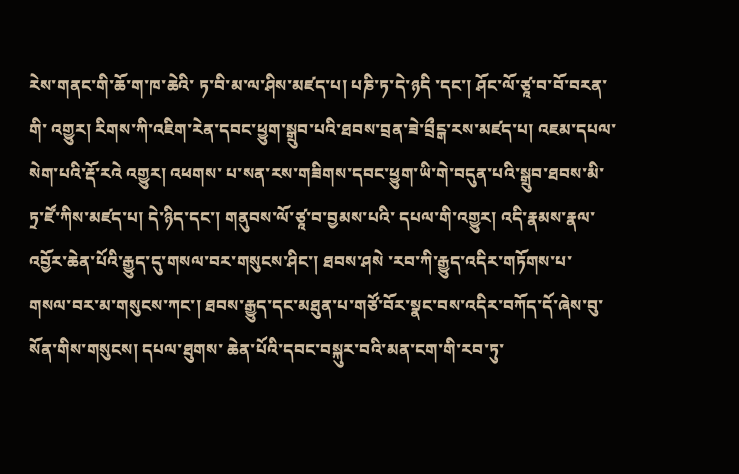རེས་གནང་གི་ཆོ་ག་ཁ་ཆེའི་ ཏ་བི་མ་ལ་ཤིས་མཛད་པ། པཎི་ཏ་དེ་ཉདི ་དང་། ཤོང་ལོ་ཙཱ་བ་བོ་བརན་གི་ འགྱུར། རིགས་ཀི་འཇིག་རེན་དབང་ཕྱུག་སྒྲུབ་པའི་ཐབས་བྲན་ཟེ་བྲྀངྒ་རས་མཛད་པ། འཇམ་དཔལ་སེག་པའི་རྡོ་རའེ འགྱུར། འཕགས་ པ་སན་རས་གཟིགས་དབང་ཕྱུག་ཡི་གེ་བདུན་པའི་སྒྲུབ་ཐབས་མི་ཏྲ་ཛོ་ཀིས་མཛད་པ། དེ་ཉིད་དང་། གནུབས་ལོ་ཙཱ་བ་བྱམས་པའི་ དཔལ་གི་འགྱུར། འདི་རྣམས་རྣལ་འབྱོར་ཆེན་པོའི་རྒྱུད་དུ་གསལ་བར་གསུངས་ཤིང་། ཐབས་ཤསེ ་རབ་ཀི་རྒྱུད་འདིར་གཏོགས་པ་ གསལ་བར་མ་གསུངས་ཀང་། ཐབས་རྒྱུད་དང་མཐུན་པ་གཙོ་བོར་སྣང་བས་འདིར་བཀོད་དོ་ཞེས་བུ་སོན་གིས་གསུངས། དཔལ་ཐུགས་ ཆེན་པོའི་དབང་བསྐུར་བའི་མན་ངག་གི་རབ་ཏུ་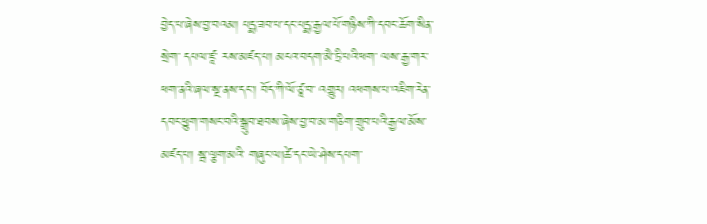བྱེད་པ་ཞེས་བྱ་བའམ། པདྨ་ཟབ་པ་དང་པདྨ་རྒྱལ་པོ་གཉིས་ཀི་དབང་ཆོག་སིན་སྲེག་ དཔལ་ཛཱ་ རས་མཛད་པ། མངའ་བདག་མཻ་ཏྲི་པའི་ཕག་ ལས་རྒྱ་གར་ཕག་ནའི་ཞལ་སྔ་ནས་དང་། བོད་ཀི་ལོ་ཙཱ་བ་ འགྱུར། འཕགས་པ་འཇིག་རེན་དབང་ཕྱུག་གསང་བའི་སྒྲུབ་ཐབས་ཞེས་བྱ་བ་མ་གཅིག་གྲུབ་པའི་རྒྱལ་མོས་མཛད་པ། སྦ་ལྕག་མའི་ གཞུང་ལ།ཚེ་དང་ཡེ་ཤེས་དཔག་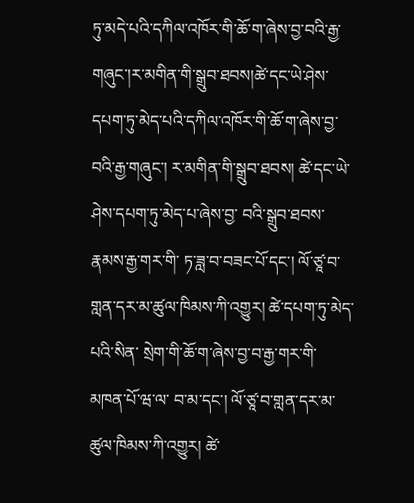ཏུ་མདེ་པའི་དཀིལ་འཁོར་གི་ཆོ་ག་ཞེས་བྱ་བའི་རྒྱ་གཞུང་།ར་མགིན་གི་སྒྲུབ་ཐབས།ཚེ་དང་ཡེ་ཤེས་ དཔག་ཏུ་མེད་པའི་དཀིལ་འཁོར་གི་ཆོ་ག་ཞེས་བྱ་བའི་རྒྱ་གཞུང་། ར་མགིན་གི་སྒྲུབ་ཐབས། ཚེ་དང་ཡེ་ཤེས་དཔག་ཏུ་མེད་པ་ཞེས་བྱ་ བའི་སྒྲུབ་ཐབས་རྣམས་རྒྱ་གར་གི་ ཏ་ཟླ་བ་བཟང་པོ་དང་། ལོ་ཙཱ་བ་གླན་དར་མ་ཚུལ་ཁིམས་ཀི་འགྱུར། ཚེ་དཔག་ཏུ་མེད་པའི་སིན་ སྲེག་གི་ཆོ་ག་ཞེས་བྱ་བ་རྒྱ་གར་གི་མཁན་པོ་ཝ་ལ་ བ་མ་དང་། ལོ་ཙཱ་བ་གླན་དར་མ་ཚུལ་ཁིམས་ཀི་འགྱུར། ཚེ་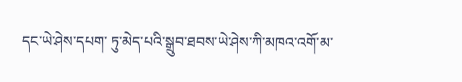དང་ཡེ་ཤེས་དཔག་ ཏུ་མེད་པའི་སྒྲུབ་ཐབས་ཡེ་ཤེས་ཀི་མཁའ་འགོ་མ་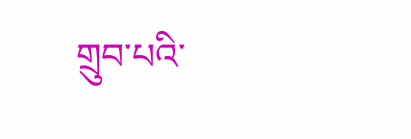གྲུབ་པའི་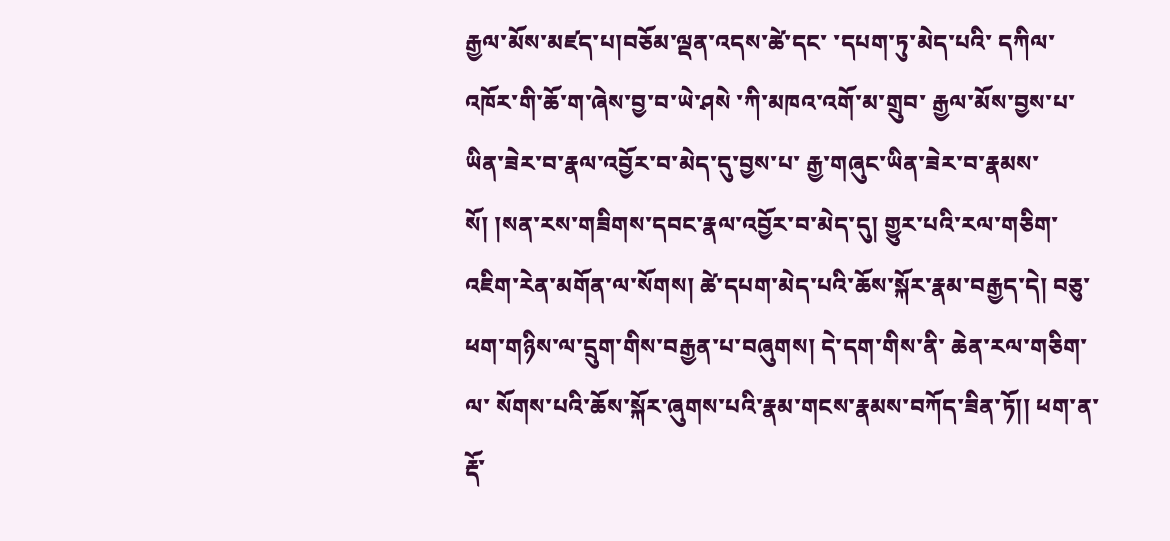རྒྱལ་མོས་མཛད་པ།བཅོམ་ལྡན་འདས་ཚེ་དང་ ་དཔག་ཏུ་མེད་པའི་ དཀིལ་འཁོར་གི་ཆོ་ག་ཞེས་བྱ་བ་ཡེ་ཤསེ ་ཀི་མཁའ་འགོ་མ་གྲུབ་ རྒྱལ་མོས་བྱས་པ་ཡིན་ཟེར་བ་རྣལ་འབྱོར་བ་མེད་དུ་བྱས་པ་ རྒྱ་གཞུང་ཡིན་ཟེར་བ་རྣམས་སོ། །སན་རས་གཟིགས་དབང་རྣལ་འབྱོར་བ་མེད་དུ། གྱུར་པའི་རལ་གཅིག་འཇིག་རེན་མགོན་ལ་སོགས། ཚེ་དཔག་མེད་པའི་ཆོས་སྐོར་རྣམ་བརྒྱད་དེ། བཅུ་ཕག་གཉིས་ལ་དྲུག་གིས་བརྒྱན་པ་བཞུགས། དེ་དག་གིས་ནི་ ཆེན་རལ་གཅིག་ལ་ སོགས་པའི་ཆོས་སྐོར་ཞུགས་པའི་རྣམ་གངས་རྣམས་བཀོད་ཟིན་ཏོ།། ཕག་ན་རྡོ་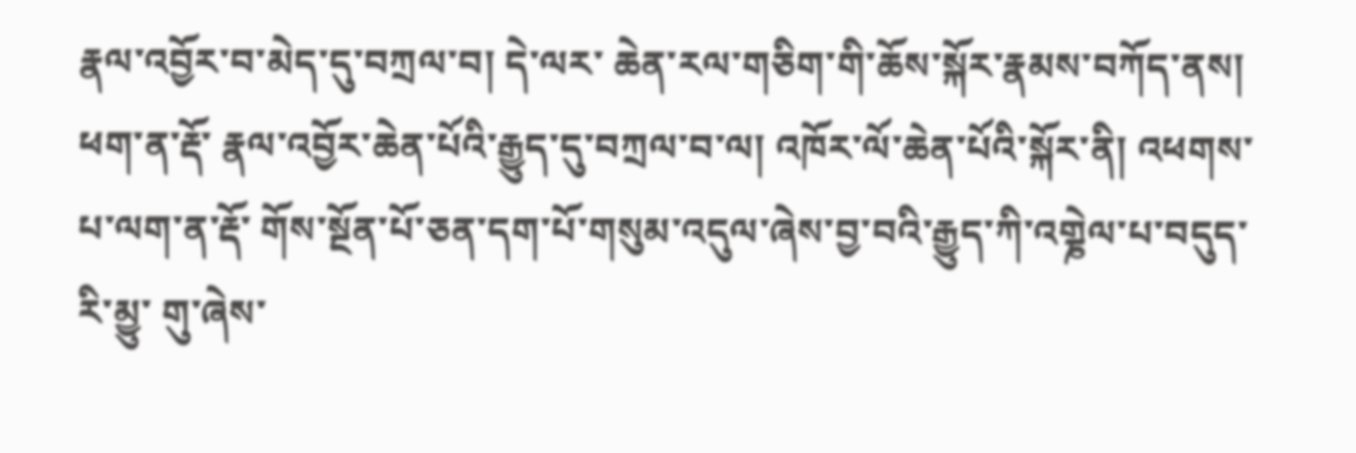རྣལ་འབྱོར་བ་མེད་དུ་བཀྲལ་བ། དེ་ལར་ ཆེན་རལ་གཅིག་གི་ཆོས་སྐོར་རྣམས་བཀོད་ནས། ཕག་ན་རྡོ་ རྣལ་འབྱོར་ཆེན་པོའི་རྒྱུད་དུ་བཀྲལ་བ་ལ། འཁོར་ལོ་ཆེན་པོའི་སྐོར་ནི། འཕགས་པ་ལག་ན་རྡོ་ གོས་སྔོན་པོ་ཅན་དག་པོ་གསུམ་འདུལ་ཞེས་བྱ་བའི་རྒྱུད་ཀི་འགྞེལ་པ་བདུད་རི་མྱུ་ གུ་ཞེས་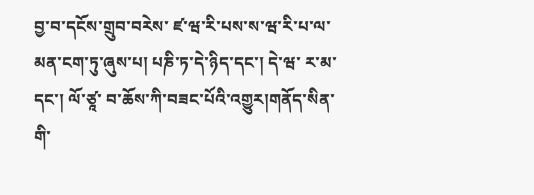བྱ་བ་དངོས་གྲུབ་བརེས་ ཛ་ཝ་རི་པས་ས་ཝ་རི་པ་ལ་མན་ངག་ཏུ་ཞུས་པ། པཎི་ཏ་དེ་ཉིད་དང་། དེ་ཝ་ ར་མ་ དང་། ལོ་ཙཱ་ བ་ཆོས་ཀི་བཟང་པོའི་འགྱུར།གནོད་སིན་གི་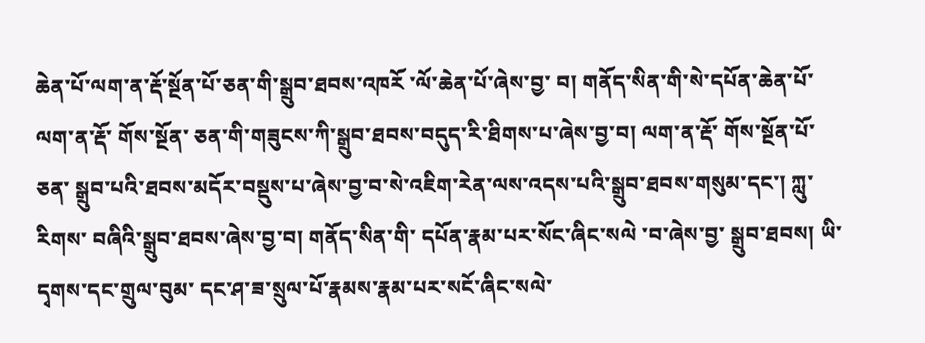ཆེན་པོ་ལག་ན་རྡོ་སྔོན་པོ་ཅན་གི་སྒྲུབ་ཐབས་འཁརོ ་ལོ་ཆེན་པོ་ཞེས་བྱ་ བ། གནོད་སིན་གི་སེ་དཔོན་ཆེན་པོ་ལག་ན་རྡོ་ གོས་སྔོན་ ཅན་གི་གཟུངས་ཀི་སྒྲུབ་ཐབས་བདུད་རི་ཐིགས་པ་ཞེས་བྱ་བ། ལག་ན་རྡོ་ གོས་སྔོན་པོ་ཅན་ སྒྲུབ་པའི་ཐབས་མདོར་བསྡུས་པ་ཞེས་བྱ་བ་སེ་འཇིག་རེན་ལས་འདས་པའི་སྒྲུབ་ཐབས་གསུམ་དང་། ཀླུ་རིགས་ བཞིའི་སྒྲུབ་ཐབས་ཞེས་བྱ་བ། གནོད་སིན་གི་ དཔོན་རྣམ་པར་སོང་ཞིང་སལེ ་བ་ཞེས་བྱ་ སྒྲུབ་ཐབས། ཡི་དྭགས་དང་གྲུལ་བུམ་ དང་ཤ་ཟ་སྲུལ་པོ་རྣམས་རྣམ་པར་སངོ་ཞིང་སལེ་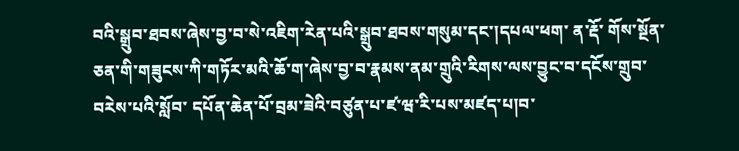བའི་སྒྲུབ་ཐབས་ཞེས་བྱ་བ་སེ་འཇིག་རེན་པའི་སྒྲུབ་ཐབས་གསུམ་དང་།དཔལ་ཕག་ ན་རྡོ་ གོས་སྔོན་ ཅན་གི་གཟུངས་ཀི་གཏོར་མའི་ཆོ་ག་ཞེས་བྱ་བ་རྣམས་ནམ་གྲུའི་རིགས་ལས་བྱུང་བ་དངོས་གྲུབ་བརེས་པའི་སློབ་ དཔོན་ཆེན་པོ་བྲམ་ཟེའི་བཙུན་པ་ཛ་ཝ་རི་པས་མཛད་པ།བ་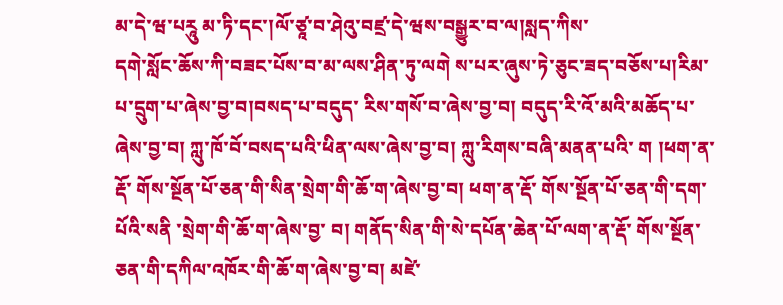མ་དེ་ཝ་པརཱུ མ་ཏི་དང་།ལོ་ཙཱ་བ་ཤེའུ་བཛྲ་དེ་ཝས་བསྒྱུར་བ་ལ།སླད་ཀིས་
དགེ་སློང་ཆོས་ཀི་བཟང་པོས་བ་མ་ལས་ཤིན་ཏུ་ལགེ ས་པར་ཞུས་ཏེ་ཅུང་ཟད་བཅོས་པ།རིམ་པ་དྲུག་པ་ཞེས་བྱ་བ།བསད་པ་བདུད་ རིས་གསོ་བ་ཞེས་བྱ་བ། བདུད་རི་འོ་མའི་མཆོད་པ་ཞེས་བྱ་བ། ཀླུ་ཁོ་བོ་བསད་པའི་ཕིན་ལས་ཞེས་བྱ་བ། ཀླུ་རིགས་བཞི་མནན་པའི་ ག །ཕག་ན་རྡོ་ གོས་སྔོན་པོ་ཅན་གི་སིན་སྲེག་གི་ཆོ་ག་ཞེས་བྱ་བ། ཕག་ན་རྡོ་ གོས་སྔོན་པོ་ཅན་གི་དག་པོའི་སནི ་སྲེག་གི་ཆོ་ག་ཞེས་བྱ་ བ། གནོད་སིན་གི་སེ་དཔོན་ཆེན་པོ་ལག་ན་རྡོ་ གོས་སྔོན་ ཅན་གི་དཀིལ་འཁོར་གི་ཆོ་ག་ཞེས་བྱ་བ། མཛེ་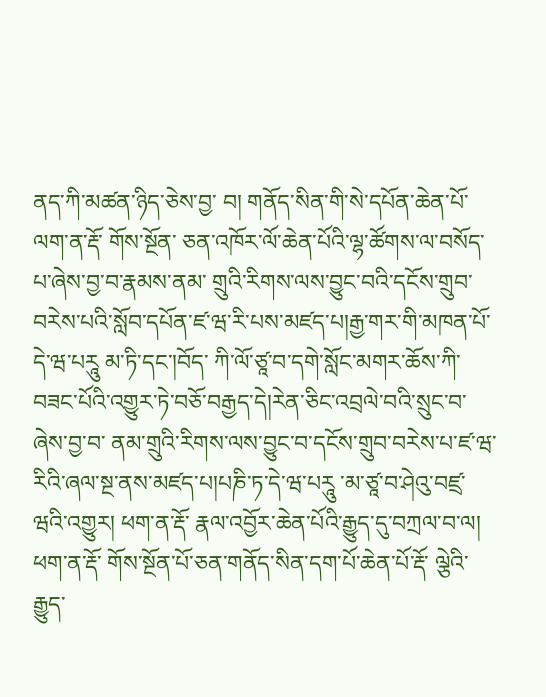ནད་ཀི་མཚན་ཉིད་ཅེས་བྱ་ བ། གནོད་སིན་གི་སེ་དཔོན་ཆེན་པོ་ལག་ན་རྡོ་ གོས་སྔོན་ ཅན་འཁོར་ལོ་ཆེན་པོའི་ལྷ་ཚོགས་ལ་བསོད་པ་ཞེས་བྱ་བ་རྣམས་ནམ་ གྲུའི་རིགས་ལས་བྱུང་བའི་དངོས་གྲུབ་བརེས་པའི་སློབ་དཔོན་ཛ་ཝ་རི་པས་མཛད་པ།རྒྱ་གར་གི་མཁན་པོ་དེ་ཝ་པརཱུ མ་ཏི་དང་།བོད་ ཀི་ལོ་ཙཱ་བ་དགེ་སློང་མགར་ཆོས་ཀི་བཟང་པོའི་འགྱུར་ཏེ་བཅོ་བརྒྱད་དེ།རེན་ཅིང་འབྲལེ་བའི་སྲུང་བ་ཞེས་བྱ་བ་ ནམ་གྲུའི་རིགས་ལས་བྱུང་བ་དངོས་གྲུབ་བརེས་པ་ཛ་ཝ་རིའི་ཞལ་སྔ་ནས་མཛད་པ།པཎི་ཏ་དེ་ཝ་པརཱུ ་མ་ཙཱ་བ་ཤེའུ་བཛྲ་ ཝའི་འགྱུར། ཕག་ན་རྡོ་ རྣལ་འབྱོར་ཆེན་པོའི་རྒྱུད་དུ་བཀྲལ་བ་ལ། ཕག་ན་རྡོ་ གོས་སྔོན་པོ་ཅན་གནོད་སིན་དག་པོ་ཆེན་པོ་རྡོ་ ལྕེའི་རྒྱུད་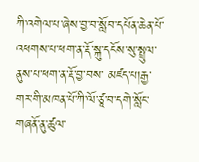ཀི་འགེལ་པ་ཞེས་བྱ་བ་སློབ་དཔོན་ཆེན་པོ་འཕགས་པ་ཕག་ན་རྡོ་སྐུ་དངོས་སུ་སྤྲུལ་ནུས་པ་ཕག་ན་རྡོ་བྱ་བས་ མཛད་པ།རྒྱ་གར་གི་མཁན་པོ་ཀི་ལོ་ཙཱ་བ་དགེ་སློང་གཞནོ་ནུ་ཚུལ་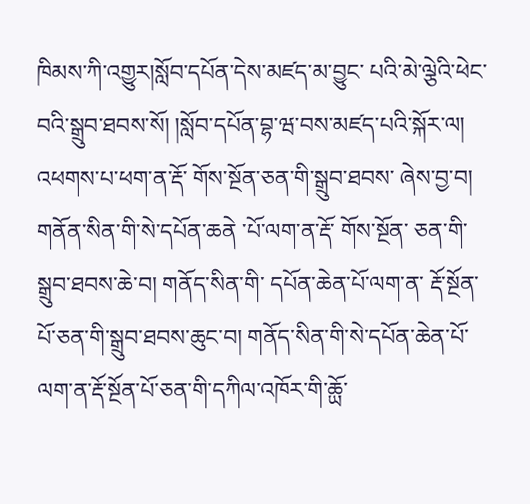ཁིམས་ཀི་འགྱུར།སློབ་དཔོན་དེས་མཛད་མ་བྱུང་ པའི་མེ་ལྕེའི་ཕེང་བའི་སྒྲུབ་ཐབས་སོ། །སློབ་དཔོན་བྷ་ཝ་བས་མཛད་པའི་སྐོར་ལ། འཕགས་པ་ཕག་ན་རྡོ་ གོས་སྔོན་ཅན་གི་སྒྲུབ་ཐབས་ ཞེས་བྱ་བ། གནོན་སིན་གི་སེ་དཔོན་ཆནེ ་པོ་ལག་ན་རྡོ་ གོས་སྔོན་ ཅན་གི་སྒྲུབ་ཐབས་ཆེ་བ། གནོད་སིན་གི་ དཔོན་ཆེན་པོ་ལག་ན་ རྡོ་སྔོན་པོ་ཅན་གི་སྒྲུབ་ཐབས་ཆུང་བ། གནོད་སིན་གི་སེ་དཔོན་ཆེན་པོ་ལག་ན་རྡོ་སྔོན་པོ་ཅན་གི་དཀིལ་འཁོར་གི་ཆྻོ་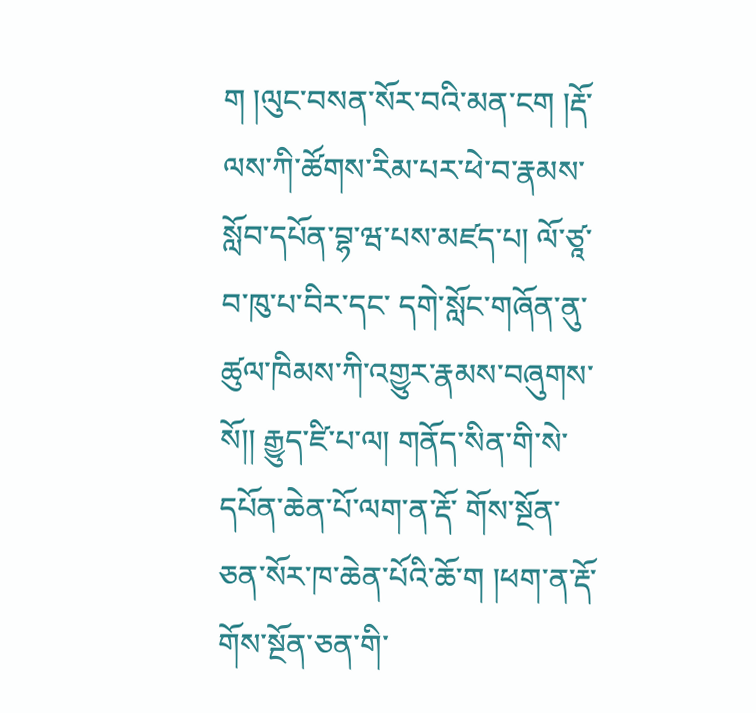ག །ལུང་བསན་སོར་བའི་མན་ངག །རྡོ་ ལས་ཀི་ཚོགས་རིམ་པར་ཕེ་བ་རྣམས་སློབ་དཔོན་བྷ་ཝ་པས་མཛད་པ། ལོ་ཙཱ་བ་ཁུ་པ་བིར་དང་ དགེ་སློང་གཞོན་ནུ་ཚུལ་ཁིམས་ཀི་འགྱུར་རྣམས་བཞུགས་སོ།། རྒྱུད་ཛི་པ་ལ། གནོད་སིན་གི་སེ་དཔོན་ཆེན་པོ་ལག་ན་རྡོ་ གོས་སྔོན་ ཅན་སོར་ཁ་ཆེན་པོའི་ཆོ་ག །ཕག་ན་རྡོ་ གོས་སྔོན་ཅན་གི་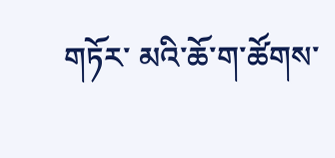གཏོར་ མའི་ཆོ་ག་ཚོགས་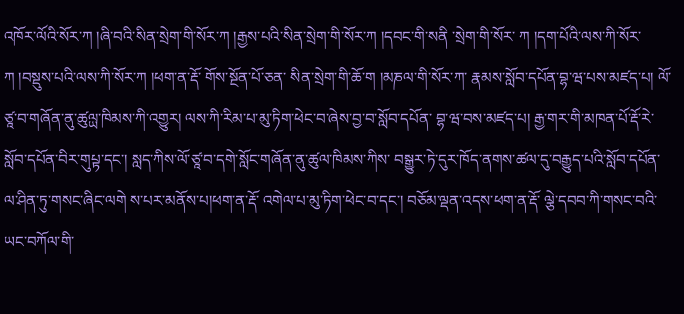འཁོར་ལོའི་སོར་ཀ །ཞི་བའི་སིན་སྲེག་གི་སོར་ཀ །རྒྱས་པའི་སིན་སྲེག་གི་སོར་ཀ །དབང་གི་སནི ་སྲེག་གི་སོར་ ཀ །དག་པོའི་ལས་ཀི་སོར་ཀ །བསྡུས་པའི་ལས་ཀི་སོར་ཀ །ཕག་ན་རྡོ་ གོས་སྔོན་པོ་ཅན་ སིན་སྲེག་གི་ཆོ་ག །མཎལ་གི་སོར་ཀ་ རྣམས་སློབ་དཔོན་བྷ་ཝ་པས་མཛད་པ། ལོ་ཙཱ་བ་གཞོན་ནུ་ཚུལྻ་ཁིམས་ཀི་འགྱུར། ལས་ཀི་རིམ་པ་མུ་ཏིག་ཕེང་བ་ཞེས་བྱ་བ་སློབ་དཔོན་ བྷ་ཝ་བས་མཛད་པ། རྒྱ་གར་གི་མཁན་པོ་རྡོ་རེ་སློབ་དཔོན་བིར་གུཔྟ་དང་། སླད་ཀིས་ལོ་ཙཱ་བ་དགེ་སློང་གཞོན་ནུ་ཚུལ་ཁིམས་ཀིས་ བསྒྱུར་ཏེ་དུར་ཁོད་ནགས་ཚལ་དུ་བརྒྱུད་པའི་སློབ་དཔོན་ལ་ཤིན་ཏུ་གསང་ཞིང་ལགེ ས་པར་མནོས་པ།ཕག་ན་རྡོ་ འགེལ་པ་མུ་ཏིག་ཕེང་བ་དང་། བཅོམ་ལྡན་འདས་ཕག་ན་རྡོ་ ལྕེ་དབབ་ཀི་གསང་བའི་ཡང་བཀོལ་གི་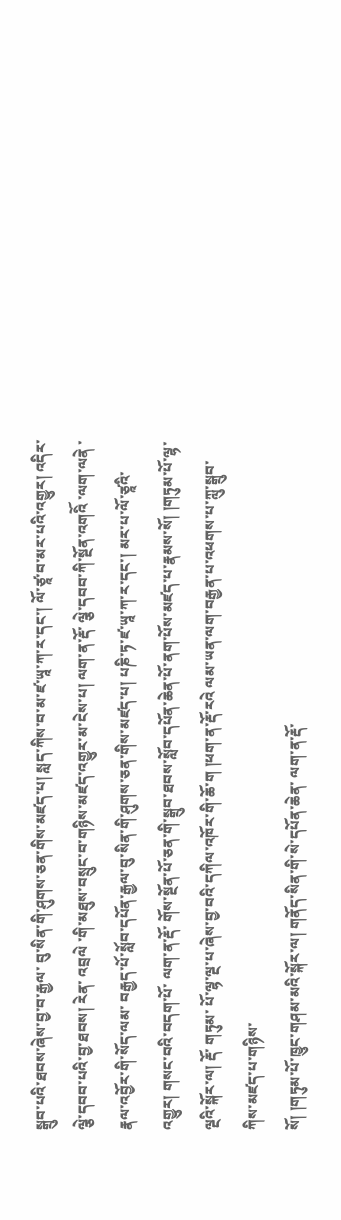སྒྲུབ་པའི་ཐབས་ཞེས་བྱ་བ་རྒྱལ་ བུ་སིན་གི་ཤུགས་ཅན་གིས་མཛད་པ། སླད་ཀིས་བ་མ་ཛ་ཡཱ་ཀ་ར་དང་། ལོ་ཙཱ་བ་མར་པའི་འགྱུར། འདིར་ལྕེ་དབབ་པའི་བྱ་ཐབས། རེན་ འབྲལེ ་གི་མཐུས་བསྲུང་བ་གཉིས་མཛད་འགྱུར་མ་ངེས་པ། ལག་ན་རྡོ་ ལྕེ་དབབ་ཀི་སྔོན་འགའིོ ་ལག་ལནེ ་རྣལ་འབྱོར་གི་སོད་ལམ་ བརྒྱད་པོ་སློབ་དཔོན་རྒྱལ་བུ་སིན་གི་ཤུགས་ཅན་གིས་མཛད་པ། པཎི་ཏ་ཛ་ཡཱ་ཀ་ར་དང་། མར་པ་ལོ་ཙཱའི་འགྱུར། གསང་བའི་བདག་པོ་ ལག་ན་རྡོ་ གོས་སྔོན་པོ་ཅན་གི་སྒྲུབ་ཐབས་སློབ་དཔོན་ཆེན་པོ་ནག་པོས་མཛད་པ་རྣམས་སོ། །གཏུམ་པོ་ལྷ་ལྔའི་སྐོར་ལ། རྡོ་ གཏུམ་ པོ་ལྷ་ལྔ་པ་ཞེས་བྱ་བའི་དཀིལ་འཁོར་གི་ཆོ་ག །ཕག་ན་རྡོ་རའེ ལམ་ཡན་ལག་བརྒྱན་པ་འཕགས་པ་ཀླུ་སྒྲུབ་ཀིས་མཛད་པ་གཉིས་
སོ། །གཏུམ་པོ་ཁྱུང་གཤམ་མའི་སྐོར་ལ། གནོད་སིན་གི་སེ་དཔོན་ཆེན་ ལག་ན་རྡོ་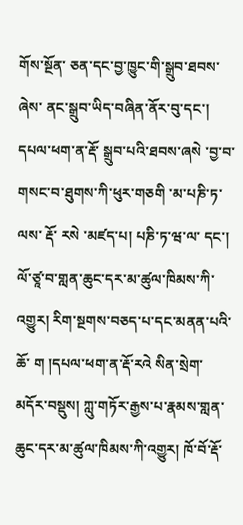གོས་སྔོན་ ཅན་དང་བྱ་ཁྱུང་གི་སྒྲུབ་ཐབས་ཞེས་ ནང་སྒྲུབ་ཡིད་བཞིན་ནོར་བུ་དང་། དཔལ་ཕག་ན་རྡོ་ སྒྲུབ་པའི་ཐབས་ཞསེ ་བྱ་བ་གསང་བ་ཐུགས་ཀི་ཕུར་གཅགི ་མ་པཎི་ཏ་ལས་ རྡོ་ རསེ ་མཛད་པ། པཎི་ཏ་ཝ་ལ་ དང་། ལོ་ཙཱ་བ་གླན་ཆུང་དར་མ་ཚུལ་ཁིམས་ཀི་འགྱུར། རིག་སྔགས་བཅད་པ་དང་མནན་པའི་ཆོ་ ག །དཔལ་ཕག་ན་རྡོ་རའེ སིན་སྲེག་མདོར་བསྡུས། ཀླུ་གཏོར་རྒྱས་པ་རྣམས་གླན་ཆུང་དར་མ་ཚུལ་ཁིམས་ཀི་འགྱུར། ཁོ་བོ་རྡོ་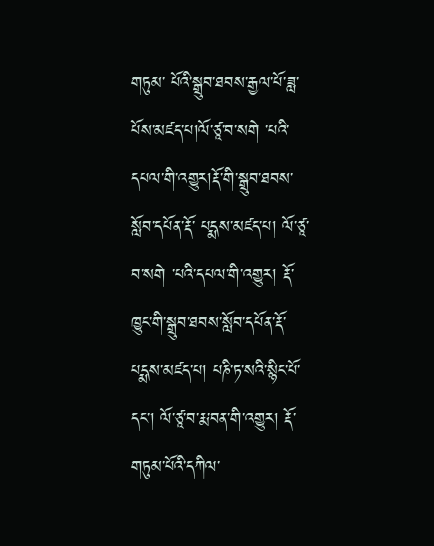གཏུམ་ པོའི་སྒྲུབ་ཐབས་རྒྱལ་པོ་ཟླ་པོས་མཛད་པ།ལོ་ཙཱ་བ་སགེ ་པའི་དཔལ་གི་འགྱུར།རྡོ་གི་སྒྲུབ་ཐབས་སློབ་དཔོན་རྡོ་ པདྨས་མཛད་པ། ལོ་ཙཱ་བ་སགེ ་པའི་དཔལ་གི་འགྱུར། རྡོ་ ཁྱུང་གི་སྒྲུབ་ཐབས་སློབ་དཔོན་རྡོ་ པདྨས་མཛད་པ། པཎི་ཏ་སའི་སྙིང་པོ་ དང་། ལོ་ཙཱ་བ་རྨ་བན་གི་འགྱུར། རྡོ་ གཏུམ་པོའི་དཀིལ་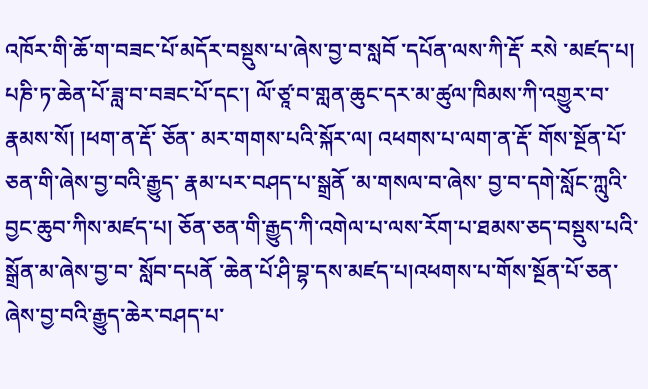འཁོར་གི་ཆོ་ག་བཟང་པོ་མདོར་བསྡུས་པ་ཞེས་བྱ་བ་སླབོ ་དཔོན་ལས་ཀི་རྡོ་ རསེ ་མཛད་པ། པཎི་ཏ་ཆེན་པོ་ཟླ་བ་བཟང་པོ་དང་། ལོ་ཙཱ་བ་གླན་ཆུང་དར་མ་ཚུལ་ཁིམས་ཀི་འགྱུར་བ་རྣམས་སོ། །ཕག་ན་རྡོ་ ཅོན་ མར་གགས་པའི་སྐོར་ལ། འཕགས་པ་ལག་ན་རྡོ་ གོས་སྔོན་པོ་ཅན་གི་ཞེས་བྱ་བའི་རྒྱུད་ རྣམ་པར་བཤད་པ་སྒྲནོ ་མ་གསལ་བ་ཞེས་ བྱ་བ་དགེ་སློང་ཀླུའི་བྱང་ཆུབ་ཀིས་མཛད་པ། ཅོན་ཅན་གི་རྒྱུད་ཀི་འགེལ་པ་ལས་རོག་པ་ཐམས་ཅད་བསྡུས་པའི་སྒྲོན་མ་ཞེས་བྱ་བ་ སློབ་དཔནོ ་ཆེན་པོ་ཤི་བྷ་དས་མཛད་པ།འཕགས་པ་གོས་སྔོན་པོ་ཅན་ཞེས་བྱ་བའི་རྒྱུད་ཆེར་བཤད་པ་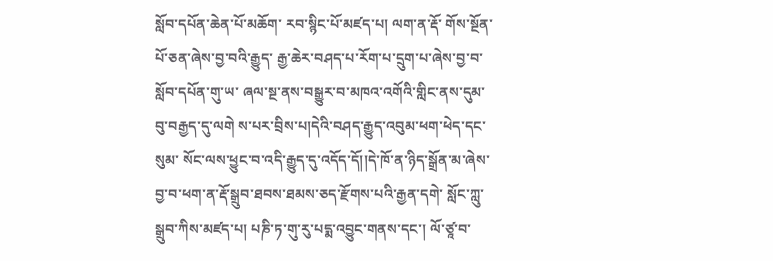སློབ་དཔོན་ཆེན་པོ་མཆོག་ རབ་སྙིང་པོ་མཛད་པ། ལག་ན་རྡོ་ གོས་སྔོན་པོ་ཅན་ཞེས་བྱ་བའི་རྒྱུད་ རྒྱ་ཆེར་བཤད་པ་རོག་པ་དྲུག་པ་ཞེས་བྱ་བ་སློབ་དཔོན་གུ་ཡ་ ཞལ་སྔ་ནས་བསྒྱུར་བ་མཁའ་འགོའི་གླིང་ནས་དུམ་བུ་བརྒྱད་དུ་ལགེ ས་པར་བྲིས་པ།དེའི་བཤད་རྒྱུད་འབུམ་ཕག་ཕེད་དང་སུམ་ སོང་ལས་ཕྱུང་བ་འདི་རྒྱུད་དུ་འདོད་དོ།།དེ་ཁོ་ན་ཉིད་སྒྲོན་མ་ཞེས་བྱ་བ་ཕག་ན་རྡོ་སྒྲུབ་ཐབས་ཐམས་ཅད་རྫོགས་པའི་རྒྱན་དགེ་ སློང་ཀླུ་སྒྲུབ་ཀིས་མཛད་པ། པཎི་ཏ་གུ་རུ་པདྨ་འབྱུང་གནས་དང་། ལོ་ཙཱ་བ་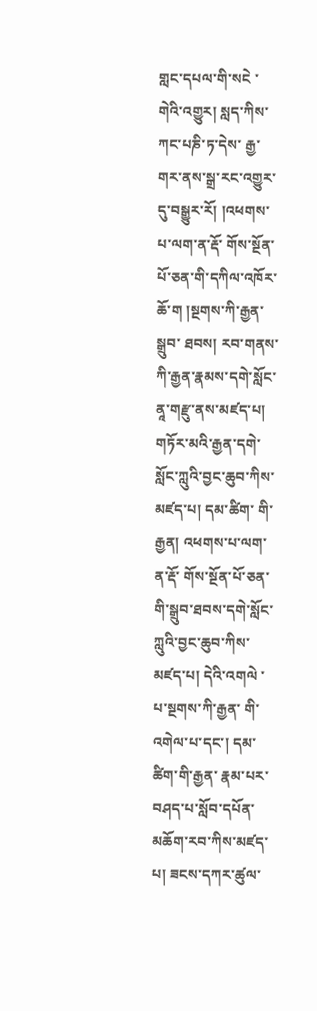གླང་དཔལ་གི་སངེ ་གེའི་འགྱུར། སླད་ཀིས་ཀང་པཎི་ཏ་དེས་ རྒྱ་གར་ནས་སྒྲ་རང་འགྱུར་དུ་བསྒྱུར་རོ། །འཕགས་པ་ལག་ན་རྡོ་ གོས་སྔོན་པོ་ཅན་གི་དཀིལ་འཁོར་ ཆོ་ག །སྔགས་ཀི་རྒྱན་ སྒྲུབ་ ཐབས། རབ་གནས་ཀི་རྒྱན་རྣམས་དགེ་སློང་ནཱ་གརྫུ་ནས་མཛད་པ། གཏོར་མའི་རྒྱན་དགེ་སློང་ཀླུའི་བྱང་ཆུབ་ཀིས་མཛད་པ། དམ་ཚིག་ གི་རྒྱན། འཕགས་པ་ལག་ན་རྡོ་ གོས་སྔོན་པོ་ཅན་གི་སྒྲུབ་ཐབས་དགེ་སློང་ཀླུའི་བྱང་ཆུབ་ཀིས་མཛད་པ། དེའི་འགལེ ་པ་སྔགས་ཀི་རྒྱན་ གི་འགེལ་པ་དང་། དམ་ཚིག་གི་རྒྱན་ རྣམ་པར་བཤད་པ་སློབ་དཔོན་མཆོག་རབ་ཀིས་མཛད་པ། ཟངས་དཀར་ཚུལ་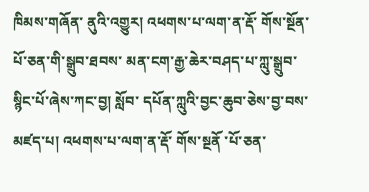ཁིམས་གཞོན་ ནུའི་འགྱུར། འཕགས་པ་ལག་ན་རྡོ་ གོས་སྔོན་པོ་ཅན་གི་སྒྲུབ་ཐབས་ མན་ངག་རྒྱ་ཆེར་བཤད་པ་ཀླུ་སྒྲུབ་སྙིང་པོ་ཞེས་ཀང་བྱ། སློབ་ དཔོན་ཀླུའི་བྱང་ཆུབ་ཅེས་བྱ་བས་མཛད་པ། འཕགས་པ་ལག་ན་རྡོ་ གོས་སྔནོ ་པོ་ཅན་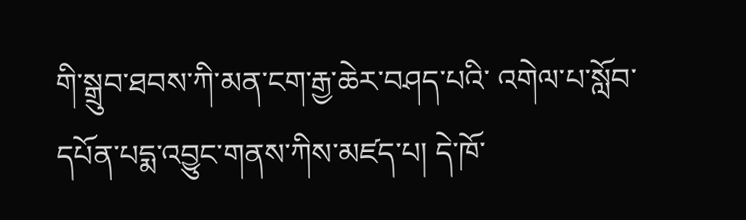གི་སྒྲུབ་ཐབས་ཀི་མན་ངག་རྒྱ་ཆེར་བཤད་པའི་ འགེལ་པ་སློབ་དཔོན་པདྨ་འབྱུང་གནས་ཀིས་མཛད་པ། དེ་ཁོ་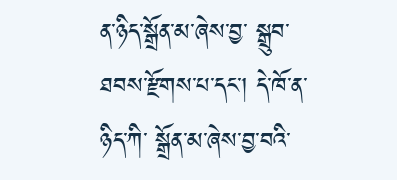ན་ཉིད་སྒྲོན་མ་ཞེས་བྱ་ སྒྲུབ་ཐབས་རྫོགས་པ་དང་། དེ་ཁོ་ན་ཉིད་ཀི་ སྒྲོན་མ་ཞེས་བྱ་བའི་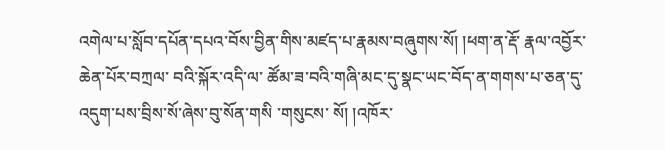འགེལ་པ་སློབ་དཔོན་དཔའ་བོས་བྱིན་གིས་མཛད་པ་རྣམས་བཞུགས་སོ། །ཕག་ན་རྡོ་ རྣལ་འབྱོར་ཆེན་པོར་བཀྲལ་ བའི་སྐོར་འདི་ལ་ ཚོམ་ཟ་བའི་གཞི་མང་དུ་སྣང་ཡང་བོད་ན་གགས་པ་ཅན་དུ་འདུག་པས་བྲིས་སོ་ཞེས་བུ་སོན་གསི ་གསུངས་ སོ། །འཁོར་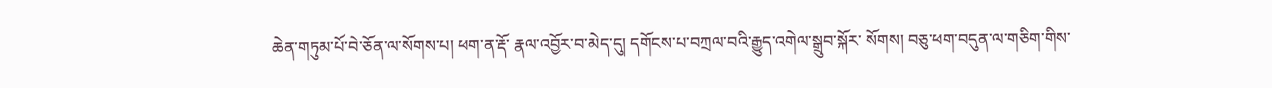ཆེན་གཏུམ་པོ་བེ་ཅོན་ལ་སོགས་པ། ཕག་ན་རྡོ་ རྣལ་འབྱོར་བ་མེད་དུ། དགོངས་པ་བཀྲལ་བའི་རྒྱུད་འགེལ་སྒྲུབ་སྐོར་ སོགས། བཅུ་ཕག་བདུན་ལ་གཅིག་གིས་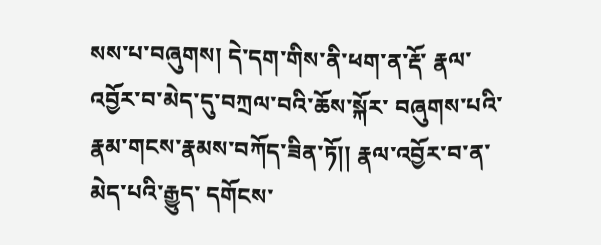སས་པ་བཞུགས། དེ་དག་གིས་ནི་ཕག་ན་རྡོ་ རྣལ་འབྱོར་བ་མེད་དུ་བཀྲལ་བའི་ཆོས་སྐོར་ བཞུགས་པའི་རྣམ་གངས་རྣམས་བཀོད་ཟིན་ཏོ།། རྣལ་འབྱོར་བ་ན་མེད་པའི་རྒྱུད་ དགོངས་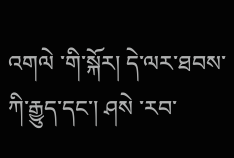འགལེ ་གི་སྐོར། དེ་ལར་ཐབས་ཀི་རྒྱུད་དང་། ཤསེ ་རབ་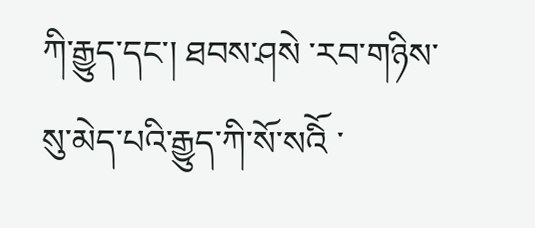ཀི་རྒྱུད་དང་། ཐབས་ཤསེ ་རབ་གཉིས་སུ་མེད་པའི་རྒྱུད་ཀི་སོ་སའིོ ་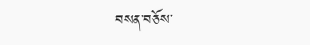བསན་བཅོས་